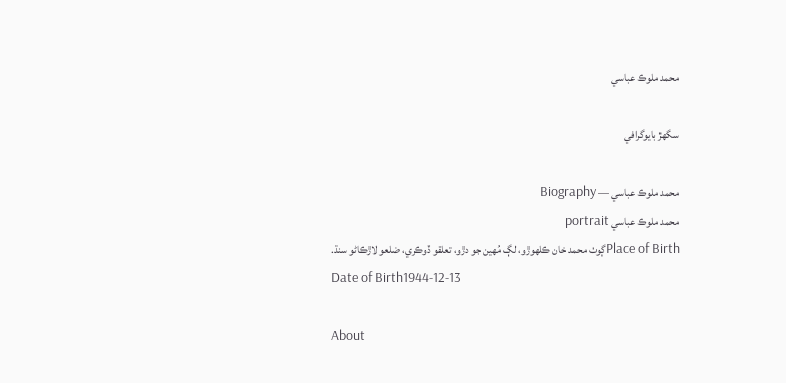محمد ملوڪ عباسي

سگھڙ بايوگرافي

محمد ملوڪ عباسي — Biography
محمد ملوڪ عباسي portrait
Place of Birthڳوٺ محمد خان ڪلھوڙو، لڳ مُھين جو دڙو، تعلقو ڏوڪري، ضلعو لاڙڪاڻو سنڌ.
Date of Birth1944-12-13

About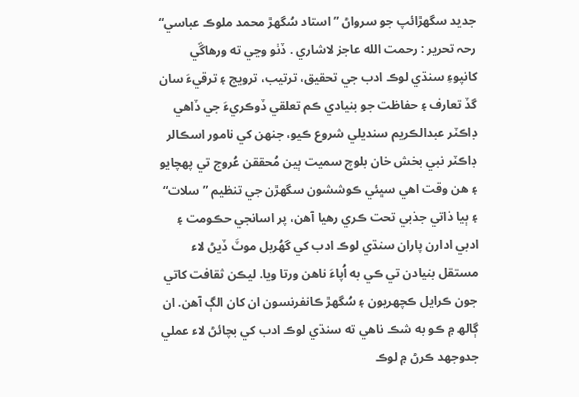جديد سگهڙائپ جو سرواڻ ”استاد سُگهڙ محمد ملوڪ عباسي“ رحہ تحرير : رحمت الله عاجز لاشاري . ڏٺو وڃي ته ورهاڱي کانپوءِ سنڌي لوڪ ادب جي تحقيق، ترتيب، ترويج ۽ ترقيءَ سان گڏ تعارف ۽ حفاظت جو بنيادي ڪم تعلقي ڏوڪريءَ جي ڏاهي ڊاڪٽر عبدالڪريم سنديلي شروع ڪيو، جنهن کي نامور اسڪالر ڊاڪٽر نبي بخش خان بلوچ سميت ٻين مُحققن عُروج تي پهچايو ۽ ھن وقت اهي سڀئي ڪوششون سگهڙن جي تنظيم ”سلات“ ۽ ٻيا ذاتي جذبي تحت ڪري رهيا آھن، پر اسانجي حڪومت ۽ ادبي ادارن پاران سنڌي لوڪ ادب کي گهُربل موٽَ ڏيڻ لاء مستقل بنيادن تي ڪي به اُپاءَ ناهن ورتا ويا. ليڪن ثقافت کاتي جون ڪرايل ڪچهريون ۽ سُگهڙ ڪانفرنسون ان کان الڳ آھن. ان ڳالھ ۾ ڪو به شڪ ناهي ته سنڌي لوڪ ادب کي بچائڻ لاء عملي جدوجهد ڪرڻ ۾ لوڪ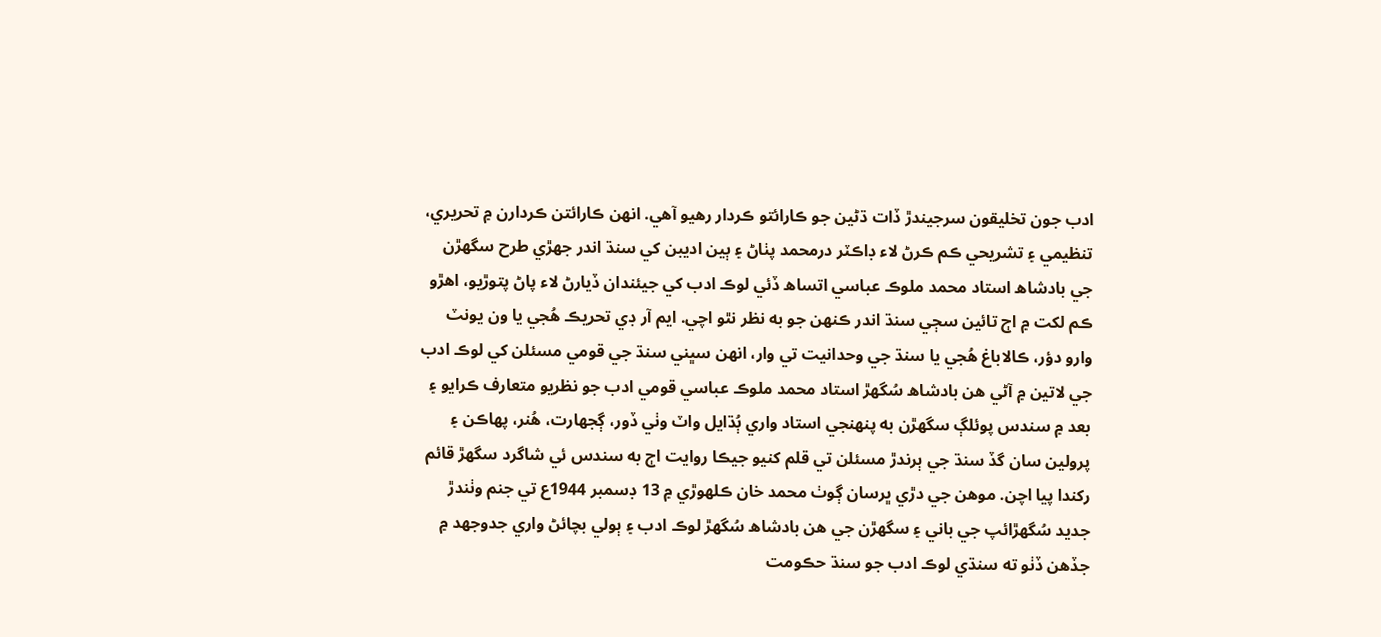ادب جون تخليقون سرجيندڙ ڏات ڌڻين جو ڪارائتو ڪردار رهيو آھي. انهن ڪارائتن ڪردارن ۾ تحريري، تنظيمي ۽ تشريحي ڪم ڪرڻ لاء ڊاڪٽر درمحمد پٺاڻ ۽ ٻين اديبن کي سنڌ اندر جهڙي طرح سگهڙن جي بادشاھ استاد محمد ملوڪ عباسي اتساھ ڏئي لوڪ ادب کي جيئندان ڏيارڻ لاء پاڻ پتوڙيو، اهڙو ڪم لکت ۾ اڄ تائين سڄي سنڌ اندر ڪنهن جو به نظر نٿو اچي. ايم آر ڊي تحريڪ هُجي يا ون يونٽ وارو دؤر، ڪالاباغ ھُجي يا سنڌ جي وحدانيت تي وار، انهن سڀني سنڌ جي قومي مسئلن کي لوڪ ادب جي لاتين ۾ آڻي هن بادشاھ سُگهڙ استاد محمد ملوڪ عباسي قومي ادب جو نظريو متعارف ڪرايو ۽ بعد ۾ سندس پوئلڳ سگهڙن به پنهنجي استاد واري ٻُڌايل واٽ وٺي ڏور، ڳجهارت، هُنر، پهاڪن ۽ پرولين سان گڏ سنڌ جي ٻرندڙ مسئلن تي قلم کنيو جيڪا روايت اڄ به سندس ئي شاگرد سگهڙ قائم رکندا پيا اچن. موهن جي دڙي ڀرسان ڳوٺ محمد خان ڪلهوڙي ۾ 13 ڊسمبر 1944ع تي جنم وٺندڙ جديد سُگهڙائپ جي باني ۽ سگهڙن جي هن بادشاھ سُگهڙ لوڪ ادب ۽ ٻولي بچائڻ واري جدوجهد ۾ جڏھن ڏٺو ته سنڌي لوڪ ادب جو سنڌ حڪومت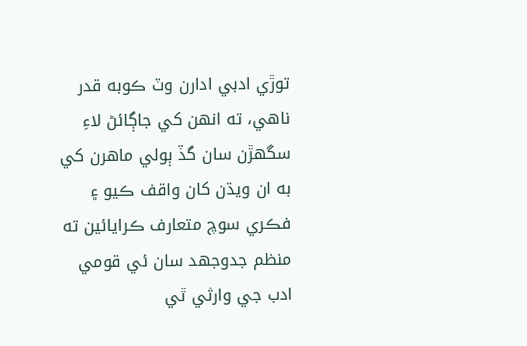توڙي ادبي ادارن وٽ ڪوبه قدر ناهي، ته انهن کي جاڳائڻ لاءِ سگهڙن سان گڏ ٻولي ماهرن کي به ان ويڌن کان واقف ڪيو ۽ فڪري سوچ متعارف ڪرايائين ته منظم جدوجهد سان ئي قومي ادب جي وارثي ٿي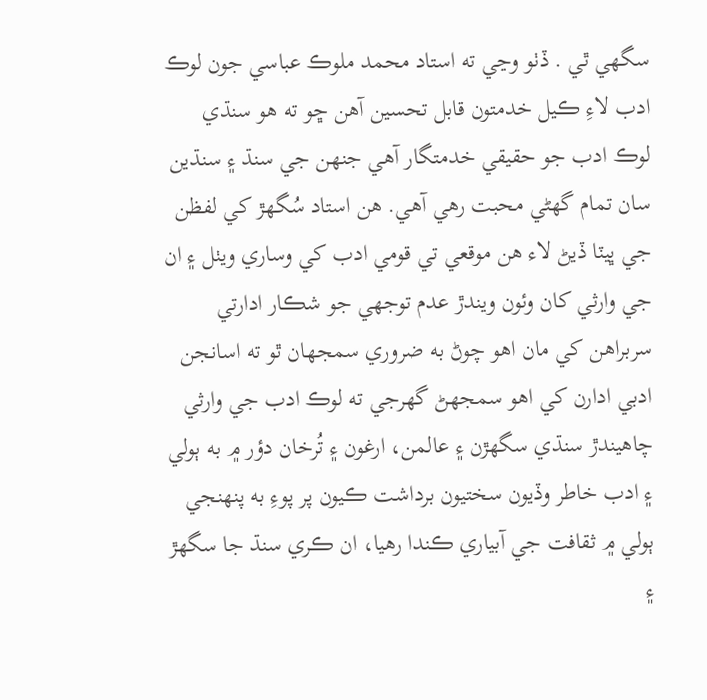سگهي ٿي . ڏٺو وڃي ته استاد محمد ملوڪ عباسي جون لوڪ ادب لاءِ ڪيل خدمتون قابل تحسين آهن ڇو ته هو سنڌي لوڪ ادب جو حقيقي خدمتگار آھي جنهن جي سنڌ ۽ سنڌين سان تمام گهڻي محبت رهي آھي. ھن استاد سُگهڙ کي لفظن جي ڀيٽا ڏيڻ لاء هن موقعي تي قومي ادب کي وساري ويٺل ۽ ان جي وارثي کان وئون ويندڙ عدم توجهي جو شڪار ادارتي سربراهن کي مان اهو چوڻ به ضروري سمجهان ٿو ته اسانجن ادبي ادارن کي اهو سمجهڻ گهرجي ته لوڪ ادب جي وارثي چاهيندڙ سنڌي سگهڙن ۽ عالمن، ارغون ۽ تُرخان دؤر ۾ به ٻولي ۽ ادب خاطر وڏيون سختيون برداشت ڪيون پر پوءِ به پنهنجي ٻولي ۾ ثقافت جي آبياري ڪندا رهيا، ان ڪري سنڌ جا سگهڙ ۽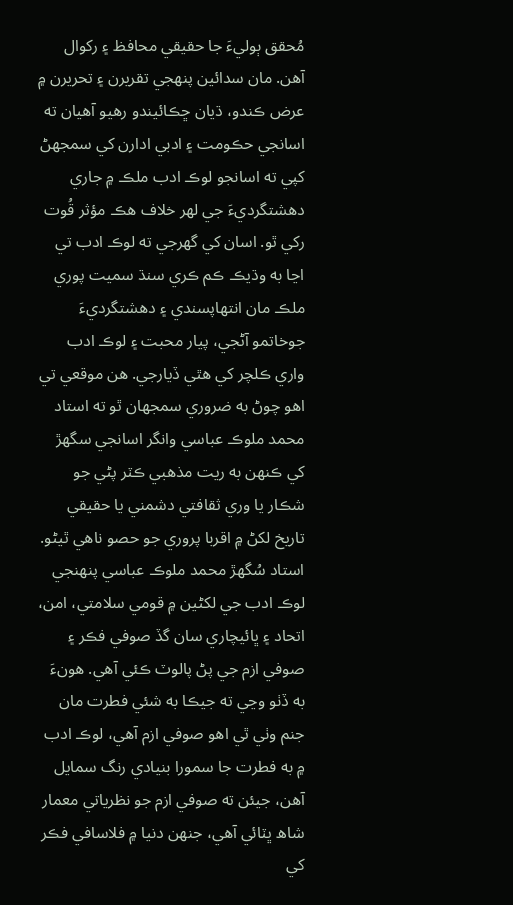مُحقق ٻوليءَ جا حقيقي محافظ ۽ رکوال آهن. مان سدائين پنهجي تقريرن ۽ تحريرن ۾ عرض ڪندو، ڌيان ڇڪائيندو رهيو آھيان ته اسانجي حڪومت ۽ ادبي ادارن کي سمجهڻ کپي ته اسانجو لوڪ ادب ملڪ ۾ جاري دهشتگرديءَ جي لهر خلاف هڪ مؤثر قُوت رکي ٿو. اسان کي گهرجي ته لوڪ ادب تي اڃا به وڌيڪ ڪم ڪري سنڌ سميت پوري ملڪ مان انتهاپسندي ۽ دهشتگرديءَ جوخاتمو آڻجي، پيار محبت ۽ لوڪ ادب واري ڪلچر کي هٿي ڏيارجي. هن موقعي تي اهو چوڻ به ضروري سمجهان ٿو ته استاد محمد ملوڪ عباسي وانگر اسانجي سگهڙ کي ڪنهن به ريت مذهبي ڪٽر پڻي جو شڪار يا وري ثقافتي دشمني يا حقيقي تاريخ لکڻ ۾ اقربا پروري جو حصو ناهي ٿيڻو. استاد سُگهڙ محمد ملوڪ عباسي پنهنجي لوڪ ادب جي لکڻين ۾ قومي سلامتي، امن، اتحاد ۽ ڀائيچاري سان گڏ صوفي فڪر ۽ صوفي ازم جي پڻ پالوٽ ڪئي آھي. هونءَ به ڏٺو وڃي ته جيڪا به شئي فطرت مان جنم وٺي ٿي اهو صوفي ازم آهي، لوڪ ادب ۾ به فطرت جا سمورا بنيادي رنگ سمايل آهن، جيئن ته صوفي ازم جو نظرياتي معمار شاھ ڀٽائي آهي، جنهن دنيا ۾ فلاسافي فڪر کي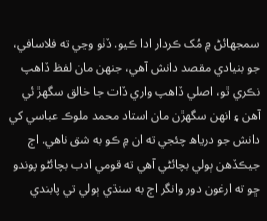سمجهائڻ ۾ مُک ڪردار ادا ڪيو. ڏٺو وڃي ته فلاسافي، جو بنيادي مقصد دانش آهي، جنهن مان لفظ ڏاهپ نڪري ٿو، اصلي ڏاهپ واري ڏات جا خالق سگهڙ ئي آهن ۽ انهن سگهڙن مان استاد محمد ملوڪ عباسي کي دانش جو درياھ چئجي ته ان ۾ ڪو به شق ناهي. اڄ جيڪڏھن ٻولي بچائڻي آھي ته قومي ادب بچائڻو پوندو ڇو ته ارغون دور وانگر اڄ به سنڌي ٻولي تي پابندي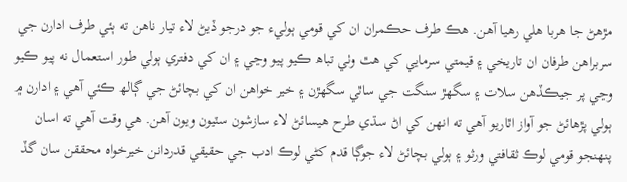مڙھڻ جا هربا هلي رهيا آھن. هڪ طرف حڪمران ان کي قومي ٻوليء جو درجو ڏيڻ لاء تيار ناهن ته ٻئي طرف ادارن جي سربراهن طرفان ان تاريخي ۽ قيمتي سرمايي کي هٿ وٺي تباھ ڪيو پيو وڃي ۽ ان کي دفتري ٻولي طور استعمال نه پيو ڪيو وڃي پر جيڪڏھن سلات ۽ سگهڙ سنگت جي ساٿي سگهڙن ۽ خير خواهن ان کي بچائڻ جي ڳالھ ڪئي آھي ۽ ادارن ۾ ٻولي پڙھائڻ جو آواز اٿاريو آھي ته انھن کي اڻ سڌي طرح ھيسائڻ لاء سازشون سٽيون ويون آھن. هي وقت آھي ته اسان پنهنجو قومي لوڪ ثقافتي ورثو ۽ ٻولي بچائڻ لاء جوڳا قدم کڻي لوڪ ادب جي حقيقي قدردانن خيرخواه محققن سان گڏ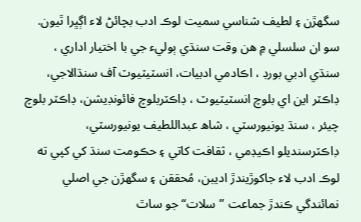سگهڙن ۽ لطيف شناسي سميت لوڪ ادب بچائڻ لاء اڳڀرا ٿيون. سو ان سلسلي ۾ هن وقت سنڌي ٻوليء جي با اختيار اداري ، سنڌي ادبي بورڊ ، اڪادمي ادبيات، انسٽيٽيوٽ آف سنڌالاجي، ڊاڪٽر اين اي بلوچ انسٽيٽيوٽ ، ڊاڪٽربلوچ فائونڊيشن، ڊاڪٽر بلوچ چيئر ، سنڌ يونيورسٽي ، شاھ عبداللطيف يونيورسٽي، ڊاڪٽرسنديلو اڪيڊمي ، ثقافت کاتي ۽ حڪومت سنڌ کي کپي ته لوڪ ادب لاء جاکوڙيندڙ اديبن، مُحققن ۽ سگهڙن جي اصلي نمائندگي ڪندڙ جماعت ”سلات“ جو ساٿ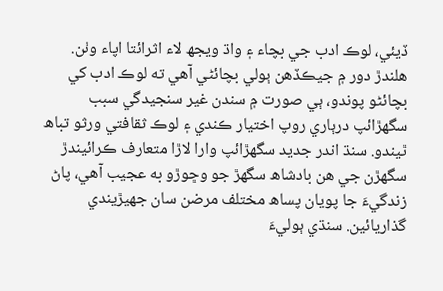ڏيئي، لوڪ ادب جي بچاء ۽ واڌ ويجھ لاء اثرائتا اپاء وٺن. هلندڙ دور ۾ جيڪڏھن ٻولي بچائڻي آهي ته لوڪ ادب کي بچائڻو پوندو، ٻي صورت ۾ سندن غير سنجيدگي سبب سگھڙائپ درٻاري روپ اختيار ڪندي ۽ لوڪ ثقافتي ورثو تباھ ٿيندو. سنڌ اندر جديد سگهڙائپ وارا لاڙا متعارف ڪرائيندڙ سگهڙن جي هن بادشاھ سگهڙ جو وڇوڙو به عجيب آھي، پاڻ زندگيءَ جا پويان پساھ مختلف مرضن سان جهيڙيندي گذاريائين. سنڌي ٻوليءَ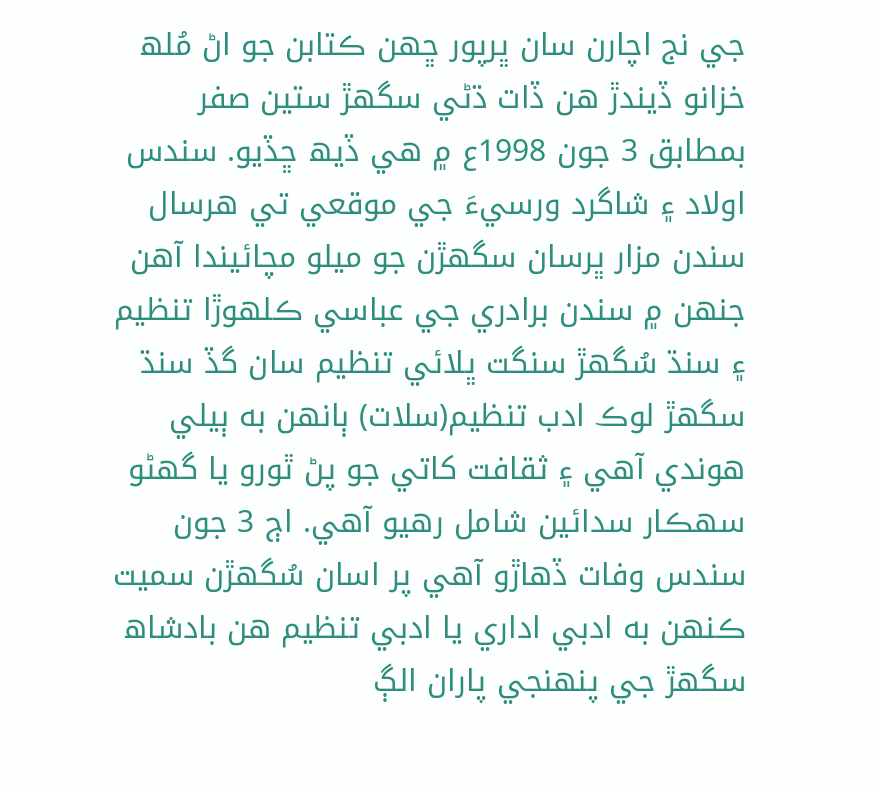جي نج اچارن سان ڀرپور ڇهن ڪتابن جو اڻ مُلھ خزانو ڏيندڙ هن ڏات ڌڻي سگهڙ ستين صفر بمطابق 3 جون 1998ع ۾ هي ڏيھ ڇڏيو. سندس اولاد ۽ شاگرد ورسيءَ جي موقعي تي هرسال سندن مزار ڀرسان سگهڙن جو ميلو مچائيندا آھن جنهن ۾ سندن برادري جي عباسي ڪلهوڙا تنظيم ۽ سنڌ سُگهڙ سنگت ڀلائي تنظيم سان گڏ سنڌ سگهڙ لوڪ ادب تنظيم(سلات) ٻانهن به ٻيلي هوندي آھي ۽ ثقافت کاتي جو پڻ ٿورو يا گهڻو سهڪار سدائين شامل رهيو آھي. اڄ 3 جون سندس وفات ڏھاڙو آھي پر اسان سُگهڙن سميت ڪنهن به ادبي اداري يا ادبي تنظيم هن بادشاھ سگهڙ جي پنهنجي پاران الڳ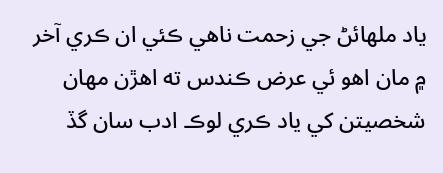ياد ملهائڻ جي زحمت ناهي ڪئي ان ڪري آخر ۾ مان اهو ئي عرض ڪندس ته اهڙن مهان شخصيتن کي ياد ڪري لوڪ ادب سان گڏ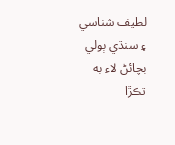لطيف شناسي ۽ سنڌي ٻولي بچائڻ لاء به تڪڙا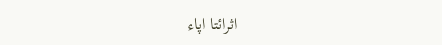اثرائتا اپاء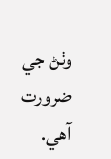وٺڻ جي ضرورت آھي.